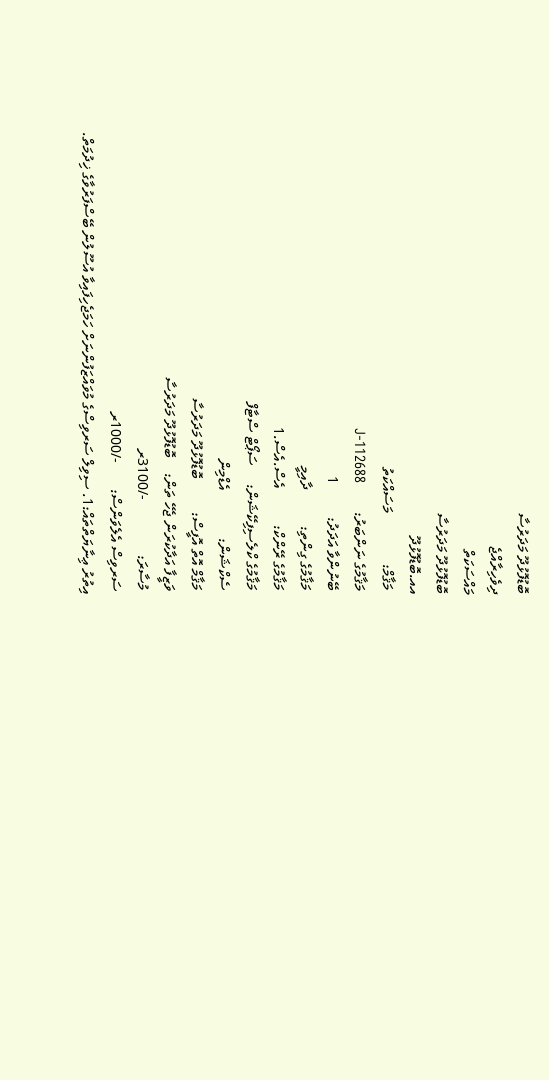ބޮޑުފޮޅުދޫ މަދަރުސާ
ދިވެހިރާއްޖެ
މައްސަކަތް
ބޮޑުފޮޅުދޫ މަދަރުސާ
އއ.ބޮޑުފޮޅުދޫ
 މަޤާމް:              މަސައްކަތު
 މަޤާމުގެ ނަންބަރު:        J-112688
 ބޭނުންވާ އަދަދު:         1
 މަޤާމުގެ ގިންތި:          ދާއިމީ
 މަޤާމުގެ ރޭންކް:          އެސް.އެސް.1
 މަޤާމުގެ ކްލެސިފިކޭޝަން:     ސަޕޯޓް ސްޓާފް
 ސެކްޝަން:             އެޑްމިން
 މަޤާމް އޮތް އޮފީސް:         ބޮޑުފޮޅުދޫ މަދަރުސާ
 ވަޒީފާ އަދާކުރަން ޖެހޭ ތަން:    ބޮޑުފޮޅުދޫ މަދަރުސާ
 މުސާރަ:               -/3100ރ
 ސަރވިސް އެލެވަންސް:       -/1000ރ
އިތުރު ޢިނާޔަތްތައް:1. ސިވިލް ސަރވިސްގެ މުވައްޒަފުންނަށް ހަމަޖެހިފައިވާ އުސޫލުން ބޭސްފަރުވާގެ ޚިދުމަތް.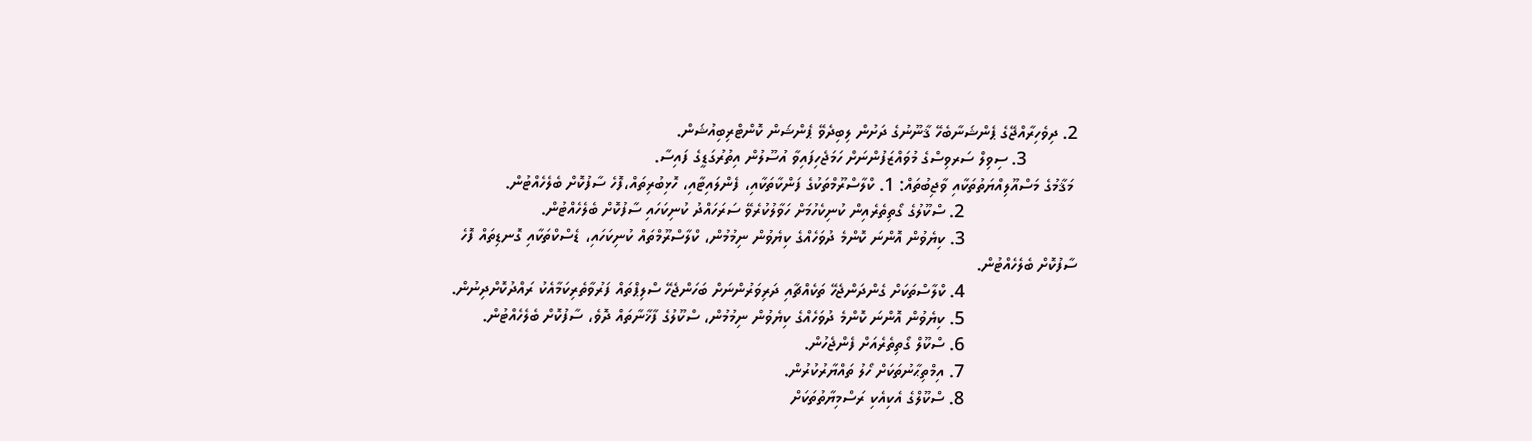2. ދިވެހިރާއްޖޭގެ ޕެންޝަނާބެހޭ ޤާނޫނުގެ ދަށުން ލިބިދެވޭ ޕެންޝަން ކޮންޓްރިބިއުޝަން.
           3. ސިވިލް ސަރވިސްގެ މުވައްޒަފުންނަށް ހަމަޖެހިފައިވާ އުސޫލުން އިތުރުގަޑީގެ ފައިސާ.
 މަޤާމުގެ މަސްއޫލިއްޔަތުތަކާއި ވާޖިބުތައް: 1. ކްލާސްރޫމްތަކުގެ ފަންކާތަކާއި، ފެންލައިޓާއި، ހޮޅިބުރިތައް،ފޮހެ ސާފުކޮށް ބެލެހެއްޓުން.
                        2. ސްކޫލުގެ ގޯތިތެރެއިން ކުނިކެހުމަށް ހަވާލުކުރެވޭ ސަރަހައްދު ކުނިކަހައި ސާފުކޮށް ބެލެހެއްޓުން.
                        3. ކިޔެވުން އޮންނަ ކޮންމެ ދުވަހެއްގެ ކިޔެވުން ނިމުމުން، ކްލާސްރޫމްތައް ކުނިކަހައި، ޑެސްކްތަކާއި ގޮނޑިތައް ފޮހެ ސާފުކޮށް ބެލެހެއްޓުން.
                        4. ކްލާސްތަކަށް ގެންދަންޖެހޭ ތަކެއްޗާއި ދަރިވަރުންނަށް ބަހަންޖެހޭ ސްލިޕްތައް ފަރުވާތެރިކަމާއެކު ރައްދުކޮށްދިނުން.
                        5. ކިޔެވުން އޮންނަ ކޮންމެ ދުވަހެއްގެ ކިޔެވުން ނިމުމުން، ސްކޫލުގެ ފާޚާނާތައް ދޮވެ، ސާފުކޮށް ބެލެހެއްޓުން.
                        6. ސްކޫލް ގޯތިތެރެއަށް ފެންޖެހުން.
                        7. އިމްތިޙާނުތަކަށް ހޯލު ތައްޔާރުކުރުން.
                        8. ސްކޫލްގެ އެކިއެކި ރަސްމިޔާތުތަކަށް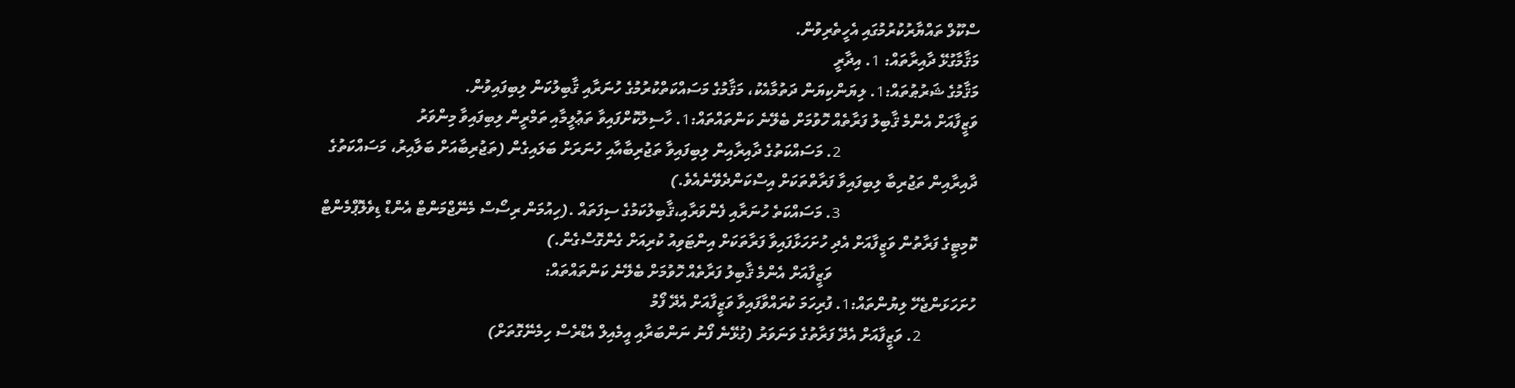ސްކޫލް ތައްޔާރުކުރުމުގައި އެހީތެރިވުން.
މަޤާމާގުޅޭ ދާއިރާތައް: 1. އިދާރީ
މަޤާމުގެ ޝަރުޠުތައް:1. ލިޔަންކިޔަން ދަތުމާއެކު، މަޤާމުގެ މަސައްކަތްކުރުމުގެ ހުނަރާއި ޤާބިލުކަން ލިބިފައިވުން.
ވަޒީފާއަށް އެންމެ ޤާބިލު ފަރާތެއް ހޮވުމަށް ބެލޭނެ ކަންތައްތައް:1. ހާސިލުކޮށްފައިވާ ތަޢުލީމާއި ތަމްރީން ލިބިފައިވާ މިންވަރު
                                   2. މަސައްކަތުގެ ދާއިރާއިން ލިބިފައިވާ ތަޖުރިބާއާއި ހުނަރަށް ބަލައިގެން (ތަޖުރިބާއަށް ބަލާއިރު، މަސައްކަތުގެ ދާއިރާއިން ތަޖުރިބާ ލިބިފައިވާ ފަރާތްތަކަށް އިސްކަންދެވޭނެއެވެ.)
                                   3. މަސައްކަތެ ހުނަރާއި ފެންވަރާއި،ޤާބިލުކަމުގެ ސިފަތައް .(ހިއުމަން ރިސޯސް މެނޭޖްމަންޓް އެންޑް ޑިވެލޮޕްމެންޓް ކޮމިޓީގެ ފަރާތުން ވަޒީފާއަށް އެދި ހުށަހަޅާފައިވާ ފަރާތަކަށް އިންޓަވިއު ކުރިއަށް ގެންގޮސްގެން.)
                                     ވަޒީފާއަށް އެންމެ ޤާބިލު ފަރާތެއް ހޮވުމަށް ބެލޭނެ ކަންތައްތައް:
ހުށަހަޅަންޖެހޭ ލިޔުންތައް:1. ފުރިހަމަ ކުރައްވާފައިވާ ވަޒީފާއަށް އެދޭ ފޯމު
              2. ވަޒީފާއަށް އެދޭ ފަރާތުގެ ވަނަވަރު (ގުޅޭނެ ފޯނު ނަންބަރާއި އީމެއިލް އެޑްރެސް ހިމެނޭގޮތަށް)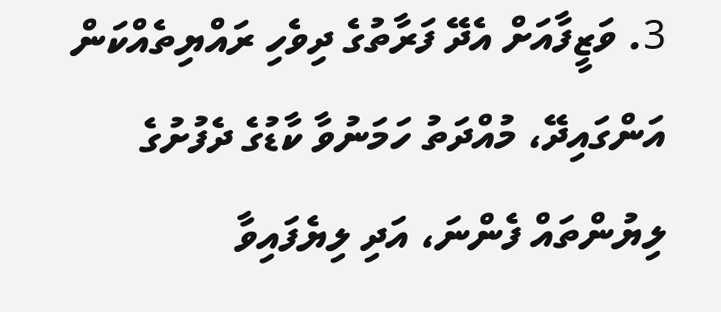3. ވަޒީފާއަށް އެދޭ ފަރާތުގެ ދިވެހި ރައްޔިތެއްކަން އަންގައިދޭ، މުއްދަތު ހަމަނުވާ ކާޑުގެ ދެފުށުގެ ލިޔުންތައް ފެންނަ، އަދި ލިޔެފައިވާ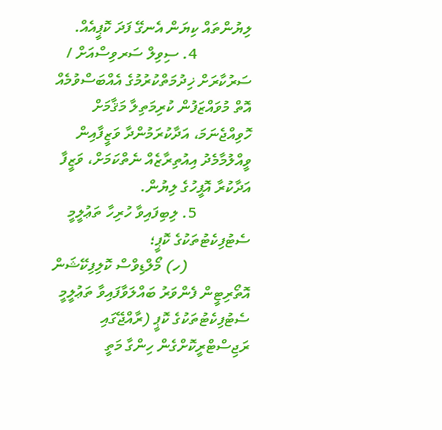ލިޔުންތައް ކިޔަން އެނގޭ ފަދަ ކޮޕީއެއް.
              4. ސިވިލް ސަރވިސްއަށް / ސަރުކާރަށް ޚިދުމަތްކުރުމުގެ އެއްބަސްވުމެއް އޮތް މުވައްޒަފުން ކުރިމަތިލާ މަޤާމަށް ހޮވިއްޖެނަމަ، އަދާކުރަމުންދާ ވަޒީފާއިން ވީއްލުމާމެދު އިއުތިރާޒެއް ނެތްކަމަށް، ވަޒީފާ އަދާކުރާ އޮފީހުގެ ލިޔުން.
              5. ލިބިފައިވާ ހުރިހާ ތަޢުލީމީ ސެޓުފިކެޓުތަކުގެ ކޮޕީ؛
                (ހ) މޯލްޑިވްސް ކޮލިފިކޭޝަން އޮތޯރިޓީން ފެންވަރު ބައްލަވާފައިވާ ތަޢުލީމީ ސެޓުފިކެޓުތަކުގެ ކޮޕީ (ރާއްޖޭގައި ރަޖިސްޓްރީކޮށްގެން ހިންގާ މަތީ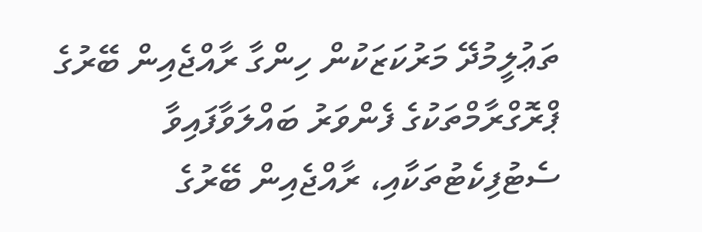ތަޢުލީމުދޭ މަރުކަޒަކުން ހިންގާ ރާއްޖެއިން ބޭރުގެ ޕްރޮގްރާމްތަކުގެ ފެންވަރު ބައްލަވާފައިވާ ސެޓުފިކެޓުތަކާއި، ރާއްޖެއިން ބޭރުގެ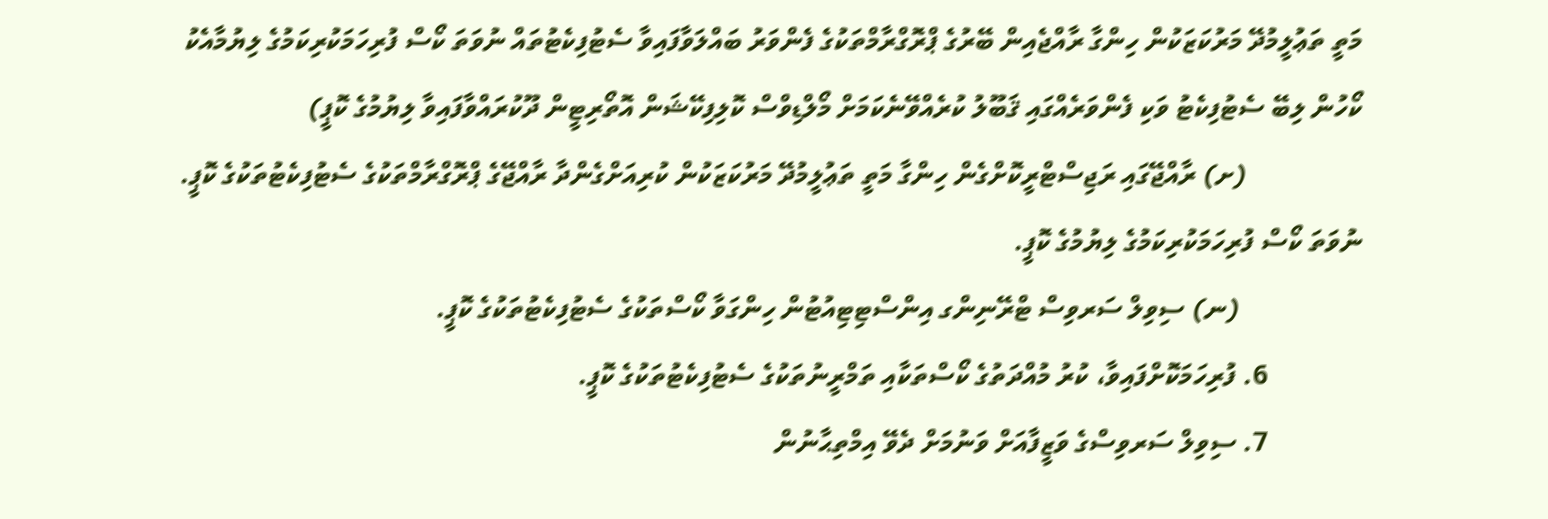މަތީ ތަޢުލީމުދޭ މަރުކަޒަކުން ހިންގާ ރާއްޖެއިން ބޭރުގެ ޕްރޮގްރާމްތަކުގެ ފެންވަރު ބައްލަވާފައިވާ ސެޓުފިކެޓުތައް ނުވަތަ ކޯސް ފުރިހަމަކުރިކަމުގެ ލިޔުމާއެކު ކޯހުން ލިބޭ ސެޓުފިކެޓު ވަކި ފެންވަރެއްގައި ޤަބޫލު ކުރެއްވޭނެކަމަށް މޯލްޑިވްސް ކޮލިފިކޭޝަން އޮތޯރިޓީން ދޫކުރައްވާފައިވާ ލިޔުމުގެ ކޮޕީ)
                 (ށ) ރާއްޖޭގައި ރަޖިސްޓްރީކޮށްގެން ހިންގާ މަތީ ތަޢުލީމުދޭ މަރުކަޒަކުން ކުރިއަށްގެންދާ ރާއްޖޭގެ ޕްރޮގްރާމްތަކުގެ ސެޓުފިކެޓުތަކުގެ ކޮޕީ. ނުވަތަ ކޯސް ފުރިހަމަކުރިކަމުގެ ލިޔުމުގެ ކޮޕީ.
                  (ނ) ސިވިލް ސަރވިސް ޓްރޭނިންގ އިންސްޓިޓިއުޓުން ހިންގަވާ ކޯސްތަކުގެ ސެޓުފިކެޓުތަކުގެ ކޮޕީ.
              6. ފުރިހަމަކޮށްފައިވާ، ކުރު މުއްދަތުގެ ކޯސްތަކާއި ތަމްރީނުތަކުގެ ސެޓުފިކެޓުތަކުގެ ކޮޕީ.
              7. ސިވިލް ސަރވިސްގެ ވަޒީފާއަށް ވަނުމަށް ދެވޭ އިމްތިޙާނުން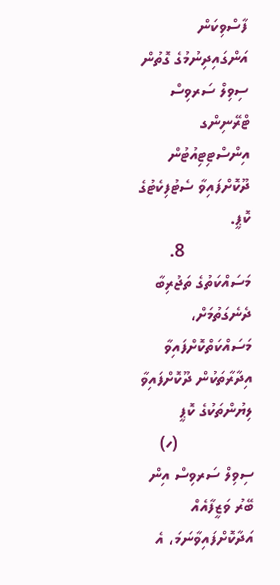ފާސްވިކަން އަންގައިދިނުމުގެ ގޮތުން ސިވިލް ސަރވިސް ޓްރޭނިންގ އިންސްޓިޓިއުޓުން ދޫކޮށްފައިވާ ސެޓުފިކެޓުގެ ކޮޕީ.
              8. މަސައްކަތުގެ ތަޖުރިބާ ދެނެގަތުމަށް، މަސައްކަތްކޮށްފައިވާ އިދާރާތަކުން ދޫކޮށްފައިވާ ލިޔުންތަކުގެ ކޮޕީ
                (ހ) ސިވިލް ސަރވިސް އިން ބޭރު ވަޒީފާއެއް އަދާކޮށްފައިވާނަމަ، އެ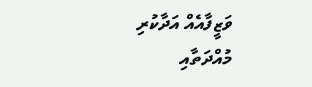ވަޒީފާއެއް އަދާކުރި މުއްދަތާއި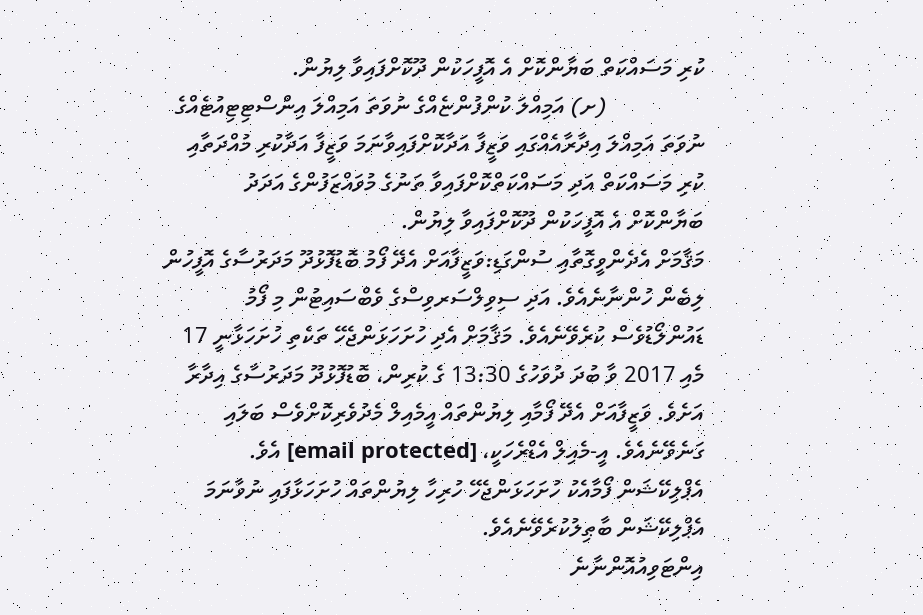ކުރި މަސައްކަތް ބަޔާންކޮށް އެ އޮފީހަކުން ދޫކޮށްފައިވާ ލިޔުން.
                 (ށ) އަމިއްލަ ކުންފުންޏެއްގެ ނުވަތަ އަމިއްލަ އިންސްޓިޓިއުޓެއްގެ ނުވަތަ އަމިއްލަ އިދާރާއެއްގައި ވަޒީފާ އަދާކޮށްފައިވާނަމަ ވަޒީފާ އަދާކުރި މުއްދަތާއި ކުރި މަސައްކަތް އަދި މަސައްކަތްކޮށްފައިވާ ތަނުގެ މުވައްޒަފުންގެ އަދަދު ބަޔާންކޮށް އެ އޮފީހަކުން ދޫކޮށްފައިވާ ލިޔުން.
މަޤާމަށް އެދެންވީގޮތާއި ސުންގަޑި:ވަޒީފާއަށް އެދޭ ފޯމު ބޮޑުފޮޅުދޫ މަދަރުސާގެ އޮފީހުން ލިބެން ހުންނާނެއެވެ. އަދި ސިވިލްސަރވިސްގެ ވެބްސައިޓުން މި ފޯމު ޑައުންލޯޑުވެސް ކުރެވޭނެއެވެ. މަޤާމަށް އެދި ހުށަހަޅަންޖެހޭ ތަކެތި ހުށަހަޅާނީ 17 މެއި 2017 ވާ ބުދަ ދުވަހުގެ 13:30 ގެ ކުރިން، ބޮޑުފޮޅުދޫ މަދަރުސާގެ އިދާރާ އަށެވެ. ވަޒީފާއަށް އެދޭ ފޯމާއި ލިޔުންތައް އީމެއިލް މެދުވެރިކޮށްވެސް ބަލައި ގަނެވޭނެއެވެ. އީ-މެއިލް އެޑްރެހަކީ، [email protected] އެވެ. އެޕްލިކޭޝަން ފޯމާއެކު ހުށަހަޅަންޖެހޭ ހުރިހާ ލިޔުންތައް ހުށަހަޅާފައި ނުވާނަމަ އެޕްލިކޭޝަން ބާޠިލުކުރެވޭނެއެވެ.
އިންޓަވިއުއޮންނާނެ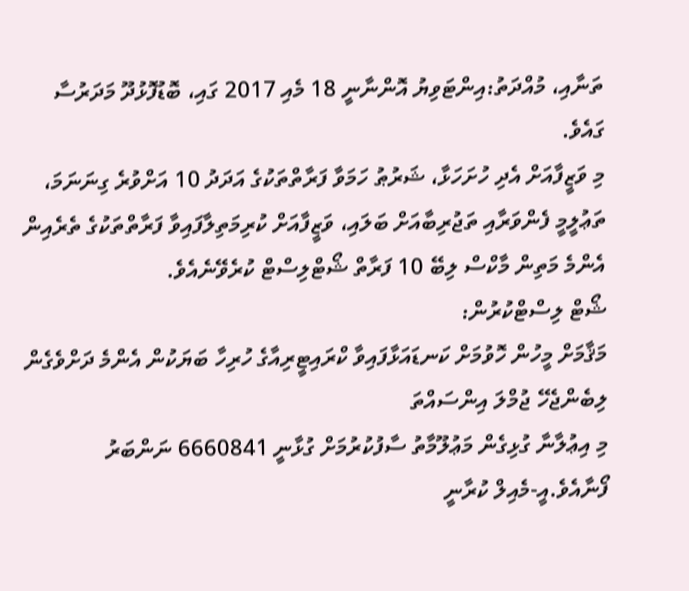ތަނާއި، މުއްދަތު:އިންޓަވިޔު އޮންނާނީ 18 މެއި 2017 ގައި، ބޮޑުފޮޅުދޫ މަދަރުސާ ގައެވެ.
މި ވަޒީފާއަށް އެދި ހުށަހަޅާ، ޝަރުޠު ހަމަވާ ފަރާތްތަކުގެ އަދަދު 10 އަށްވުރެ ގިނަނަމަ، ތަޢުލީމީ ފެންވަރާއި ތަޖުރިބާއަށް ބަލައި، ވަޒީފާއަށް ކުރިމަތިލާފައިވާ ފަރާތްތަކުގެ ތެރެއިން އެންމެ މަތިން މާކްސް ލިބޭ 10 ފަރާތް ޝޯޓްލިސްޓް ކުރެވޭނެއެވެ.
ޝޯޓް ލިސްޓްކުރުން:
މަޤާމަށް މީހުން ހޮވުމަށް ކަނޑައަޅާފައިވާ ކްރައިޓީރިއާގެ ހުރިހާ ބަޔަކުން އެންމެ ދަށްވެގެން ލިބެންޖެހޭ ޖުމްލަ އިންސައްތަ
މި އިޢުލާނާ ގުޅިގެން މަޢުލޫމާތު ސާފުކުރުމަށް ގުޅާނީ 6660841 ނަންބަރު ފޯނާއެވެ.އީ-މެއިލް ކުރާނީ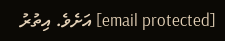[email protected] އަށެވެ. އިތުރު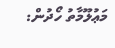މަޢުލޫމާތު ހޯދުން: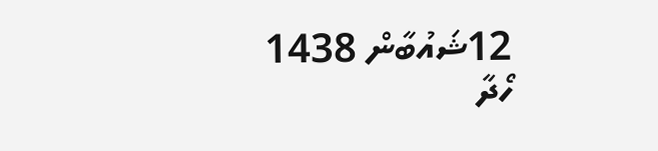12ޝައުބާން 1438
ހޯދާ